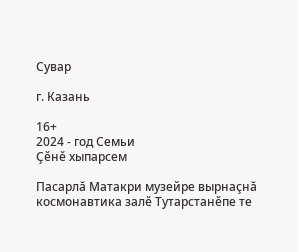Сувар

г. Казань

16+
2024 - год Семьи
Çӗнӗ хыпарсем

Пасарлă Матакри музейре вырнаçнă космонавтика залӗ Тутарстанӗпе те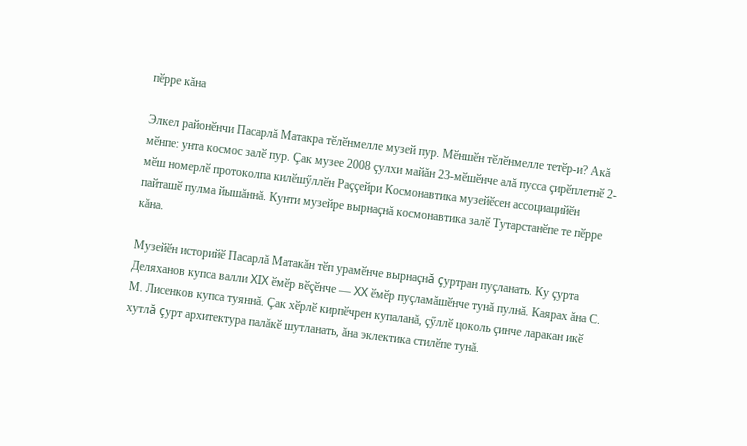пӗрре кăна

Элкел районӗнчи Пасарлă Матакра тӗлӗнмелле музей пур. Мӗншӗн тӗлӗнмелле тетӗр-и? Акă мӗнпе: унта космос залӗ пур. Çак музее 2008 çулхи майăн 23-мӗшӗнче алă пусса çирӗплетнӗ 2-мӗш номерлӗ протоколпа килӗшӳллӗн Раççейри Космонавтика музейӗсен ассоциацийӗн пайташӗ пулма йышăннă. Кунти музейре вырнаçнă космонавтика залӗ Тутарстанӗпе те пӗрре кăна.

Музейӗн историйӗ Пасарлă Матакăн тӗп урамӗнче вырнаçнă çуртран пуçланать. Ку çурта Деляханов купса валли XIX ӗмӗр вӗçӗнче — XX ӗмӗр пуçламăшӗнче тунă пулнă. Каярах ăна С. М. Лисенков купса туяннă. Çак хӗрлӗ кирпӗчрен купаланă, çӳллӗ цоколь çинче ларакан икӗ хутлă çурт архитектура палăкӗ шутланать, ăна эклектика стилӗпе тунă.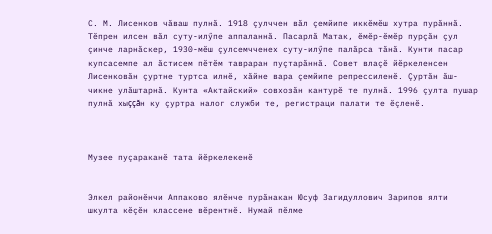С. М. Лисенков чăваш пулнă. 1918 çулччен вăл çемйипе иккӗмӗш хутра пурăннă. Тӗпрен илсен вăл суту-илӳпе аппаланнă. Пасарлă Матак, ӗмӗр-ӗмӗр пурçăн çул çинче ларнăскер, 1930-мӗш çулсемчченех суту-илӳпе палăрса тăнă. Кунти пасар купсасемпе ал ăстисем пӗтӗм тавраран пуçтарăннă. Совет влаçӗ йӗркеленсен Лисенковăн çуртне туртса илнӗ, хăйне вара çемйипе репрессиленӗ. Çуртăн ăш-чикне улăштарнă. Кунта «Актайский» совхозăн кантурӗ те пулнă. 1996 çулта пушар пулнă хыççăн ку çуртра налог служби те, регистраци палати те ӗçленӗ.



Музее пуçараканӗ тата йӗркелекенӗ


Элкел районӗнчи Аппаково ялӗнче пурăнакан Юсуф Загидуллович Зарипов ялти шкулта кӗçӗн классене вӗрентнӗ. Нумай пӗлме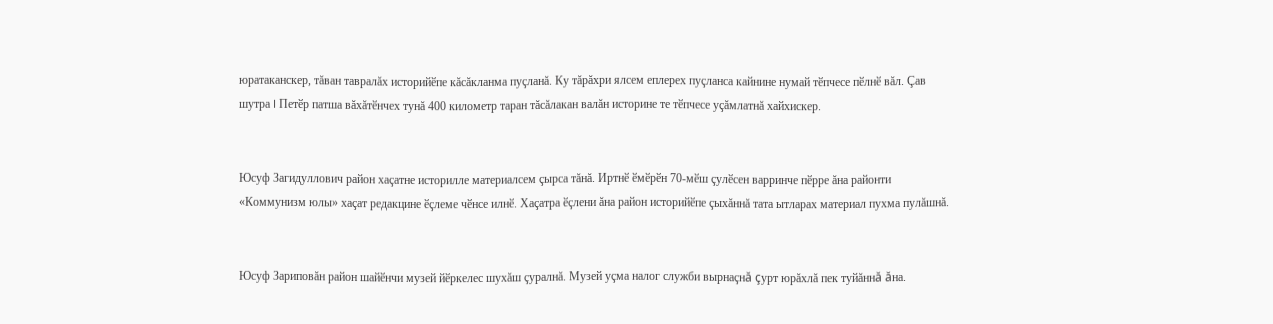юратаканскер, тăван тавралăх историйӗпе кăсăкланма пуçланă. Ку тăрăхри ялсем еплерех пуçланса кайнине нумай тӗпчесе пӗлнӗ вăл. Çав шутра I Петӗр патша вăхăтӗнчех тунă 400 километр таран тăсăлакан валăн историне те тӗпчесе уçăмлатнă хайхискер.


Юсуф Загидуллович район хаçатне историлле материалсем çырса тăнă. Иртнӗ ӗмӗрӗн 70-мӗш çулӗсен варринче пӗрре ăна районти «Коммунизм юлы» хаçат редакцине ӗçлеме чӗнсе илнӗ. Хаçатра ӗçлени ăна район историйӗпе çыхăннă тата ытларах материал пухма пулăшнă.


Юсуф Зариповăн район шайӗнчи музей йӗркелес шухăш çуралнă. Музей уçма налог служби вырнаçнă çурт юрăхлă пек туйăннă ăна.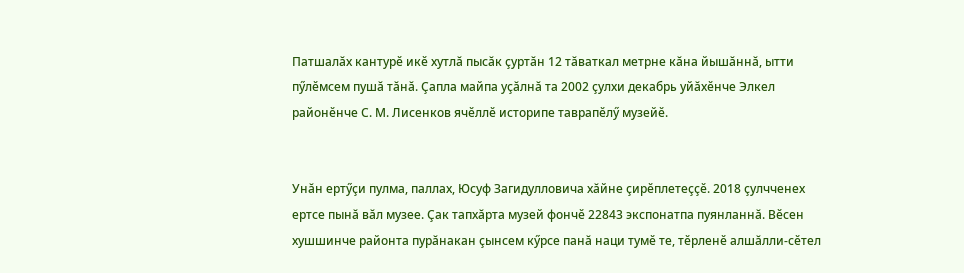Патшалăх кантурӗ икӗ хутлă пысăк çуртăн 12 тăваткал метрне кăна йышăннă, ытти пӳлӗмсем пушă тăнă. Çапла майпа уçăлнă та 2002 çулхи декабрь уйăхӗнче Элкел районӗнче С. М. Лисенков ячӗллӗ историпе таврапӗлӳ музейӗ.


Унăн ертӳçи пулма, паллах, Юсуф Загидулловича хăйне çирӗплетеççӗ. 2018 çулчченех ертсе пынă вăл музее. Çак тапхăрта музей фончӗ 22843 экспонатпа пуянланнă. Вӗсен хушшинче районта пурăнакан çынсем кӳрсе панă наци тумӗ те, тӗрленӗ алшăлли-сӗтел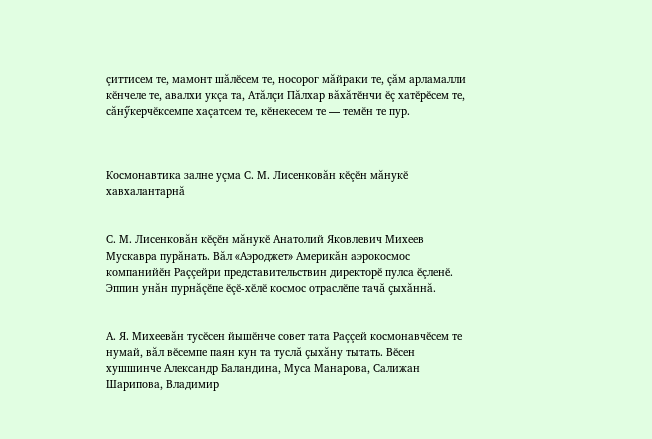çиттисем те, мамонт шăлӗсем те, носорог мăйраки те, çăм арламалли кӗнчеле те, авалхи укçа та, Атăлçи Пăлхар вăхăтӗнчи ӗç хатӗрӗсем те, сăнӳкерчӗксемпе хаçатсем те, кӗнекесем те — темӗн те пур.



Космонавтика залне уçма С. М. Лисенковăн кӗçӗн мăнукӗ хавхалантарнă


С. М. Лисенковăн кӗçӗн мăнукӗ Анатолий Яковлевич Михеев Мускавра пурăнать. Вăл «Аэроджет» Америкăн аэрокосмос компанийӗн Раççейри представительствин директорӗ пулса ӗçленӗ. Эппин унăн пурнăçӗпе ӗçӗ-хӗлӗ космос отраслӗпе тачă çыхăннă.


А. Я. Михеевăн тусӗсен йышӗнче совет тата Раççей космонавчӗсем те нумай, вăл вӗсемпе паян кун та туслă çыхăну тытать. Вӗсен хушшинче Александр Баландина, Муса Манарова, Салижан Шарипова, Владимир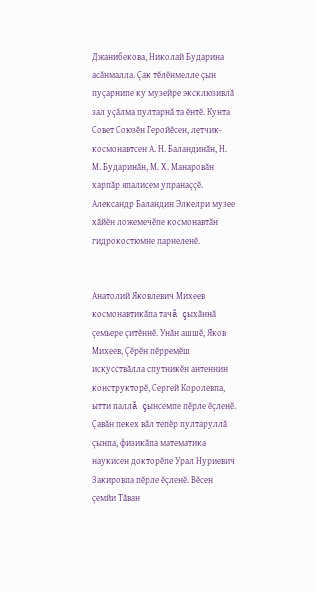Джанибекова, Николай Бударина асăнмалла. Çак тӗлӗнмелле çын пуçарнипе ку музейре эксклюзивлă зал уçăлма пултарнă та ӗнтӗ. Кунта Совет Союзӗн Геройӗсен, летчик-космонавтсен А. Н. Баландинăн, Н. М. Бударинăн, М. Х. Манаровăн харпăр япалисем упранаççӗ. Александр Баландин Элкелри музее хăйӗн ложемечӗпе космонавтăн гидрокостюмне парнеленӗ.


Анатолий Яковлевич Михеев космонавтикăпа тачă çыхăннă çемьере çитӗннӗ. Унăн ашшӗ, Яков Михеев, Çӗрӗн пӗрремӗш искусствăлла спутникӗн антеннин конструкторӗ, Сергей Королевпа, ытти паллă çынсемпе пӗрле ӗçленӗ. Çавăн пекех вăл тепӗр пултаруллă çынпа, физикăпа математика наукисен докторӗпе Урал Нуриевич Закировпа пӗрле ӗçленӗ. Вӗсен çемйи Тăван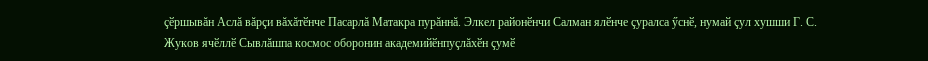çӗршывăн Аслă вăрçи вăхăтӗнче Пасарлă Матакра пурăннă. Элкел районӗнчи Салман ялӗнче çуралса ӳснӗ, нумай çул хушши Г. С. Жуков ячӗллӗ Сывлăшпа космос оборонин академийӗнпуçлăхӗн çумӗ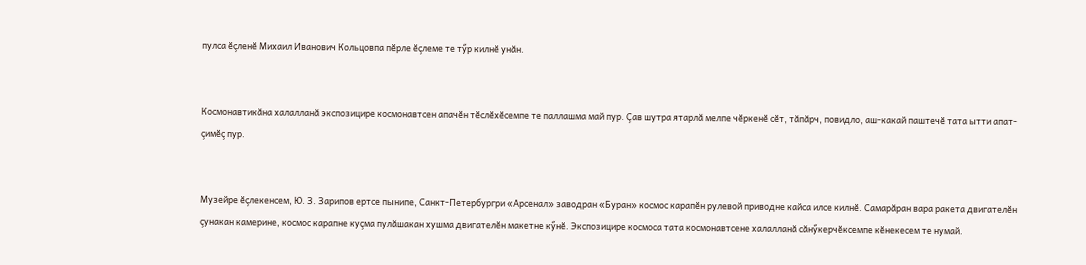пулса ӗçленӗ Михаил Иванович Кольцовпа пӗрле ӗçлеме те тӳр килнӗ унăн.


Космонавтикăна халалланă экспозицире космонавтсен апачӗн тӗслӗхӗсемпе те паллашма май пур. Çав шутра ятарлă мелпе чӗркенӗ сӗт, тăпăрч, повидло, аш-какай паштечӗ тата ытти апат-çимӗç пур.


Музейре ӗçлекенсем, Ю. З. Зарипов ертсе пынипе, Санкт-Петербургри «Арсенал» заводран «Буран» космос карапӗн рулевой приводне кайса илсе килнӗ. Самарăран вара ракета двигателӗн çунакан камерине, космос карапне куçма пулăшакан хушма двигателӗн макетне кӳнӗ. Экспозицире космоса тата космонавтсене халалланă сăнӳкерчӗксемпе кӗнекесем те нумай.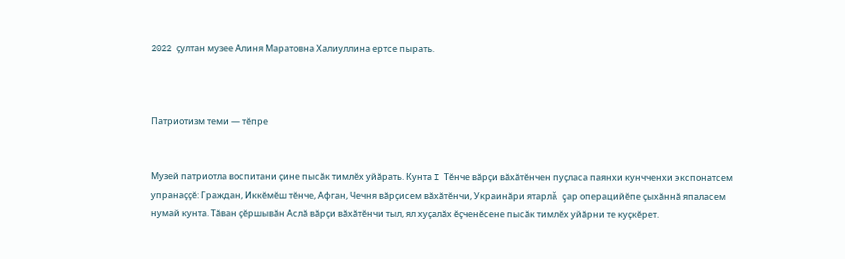2022 çултан музее Алиня Маратовна Халиуллина ертсе пырать.



Патриотизм теми — тӗпре


Музей патриотла воспитани çине пысăк тимлӗх уйăрать. Кунта I Тӗнче вăрçи вăхăтӗнчен пуçласа паянхи кунчченхи экспонатсем упранаççӗ: Граждан, Иккӗмӗш тӗнче, Афган, Чечня вăрçисем вăхăтӗнчи, Украинăри ятарлă çар операцийӗпе çыхăннă япаласем нумай кунта. Тăван çӗршывăн Аслă вăрçи вăхăтӗнчи тыл, ял хуçалăх ӗçченӗсене пысăк тимлӗх уйăрни те куçкӗрет.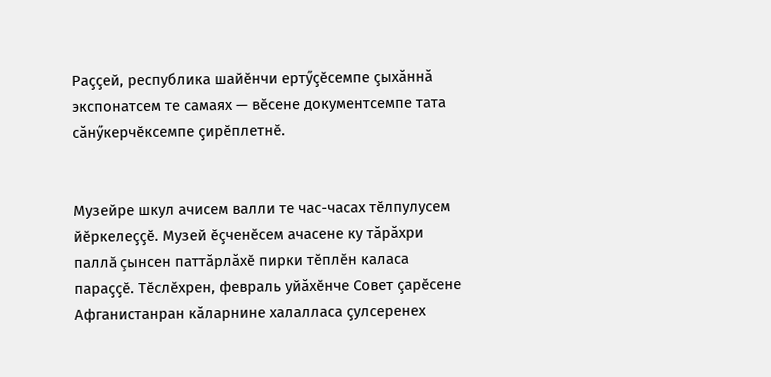Раççей, республика шайӗнчи ертӳçӗсемпе çыхăннă экспонатсем те самаях — вӗсене документсемпе тата сăнӳкерчӗксемпе çирӗплетнӗ.


Музейре шкул ачисем валли те час-часах тӗлпулусем йӗркелеççӗ. Музей ӗçченӗсем ачасене ку тăрăхри паллă çынсен паттăрлăхӗ пирки тӗплӗн каласа параççӗ. Тӗслӗхрен, февраль уйăхӗнче Совет çарӗсене Афганистанран кăларнине халалласа çулсеренех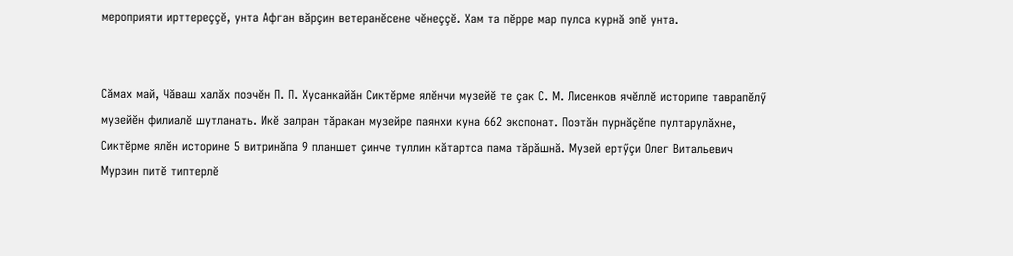мероприяти ирттереççӗ, унта Афган вăрçин ветеранӗсене чӗнеççӗ. Хам та пӗрре мар пулса курнă эпӗ унта.


Сăмах май, Чăваш халăх поэчӗн П. П. Хусанкайăн Сиктӗрме ялӗнчи музейӗ те çак С. М. Лисенков ячӗллӗ историпе таврапӗлӳ музейӗн филиалӗ шутланать. Икӗ залран тăракан музейре паянхи куна 662 экспонат. Поэтăн пурнăçӗпе пултарулăхне, Сиктӗрме ялӗн историне 5 витринăпа 9 планшет çинче туллин кăтартса пама тăрăшнă. Музей ертӳçи Олег Витальевич Мурзин питӗ типтерлӗ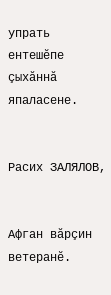упрать ентешӗпе çыхăннă япаласене.


Расих ЗАЛЯЛОВ,


Афган вăрçин ветеранӗ.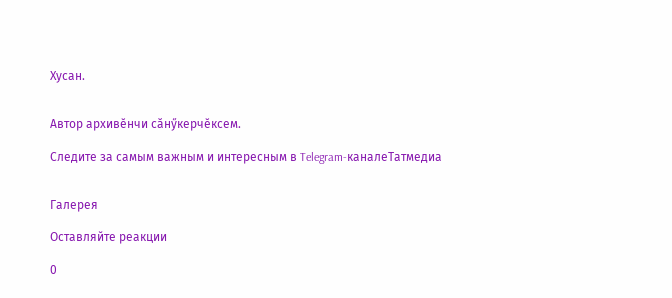Хусан.


Автор архивӗнчи сăнӳкерчӗксем.

Следите за самым важным и интересным в Telegram-каналеТатмедиа


Галерея

Оставляйте реакции

0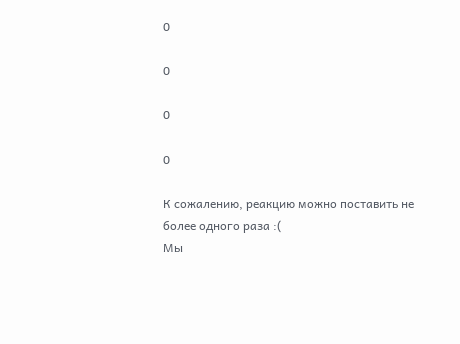0

0

0

0

К сожалению, реакцию можно поставить не более одного раза :(
Мы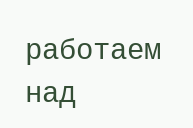работаем над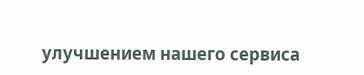улучшением нашего сервиса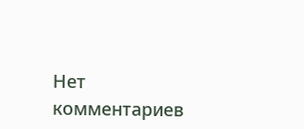Нет комментариев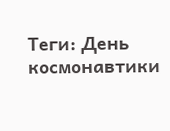Теги: День космонавтики